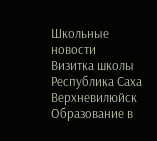Школьные новости
Визитка школы
Республика Саха
Верхневилюйск
Образование в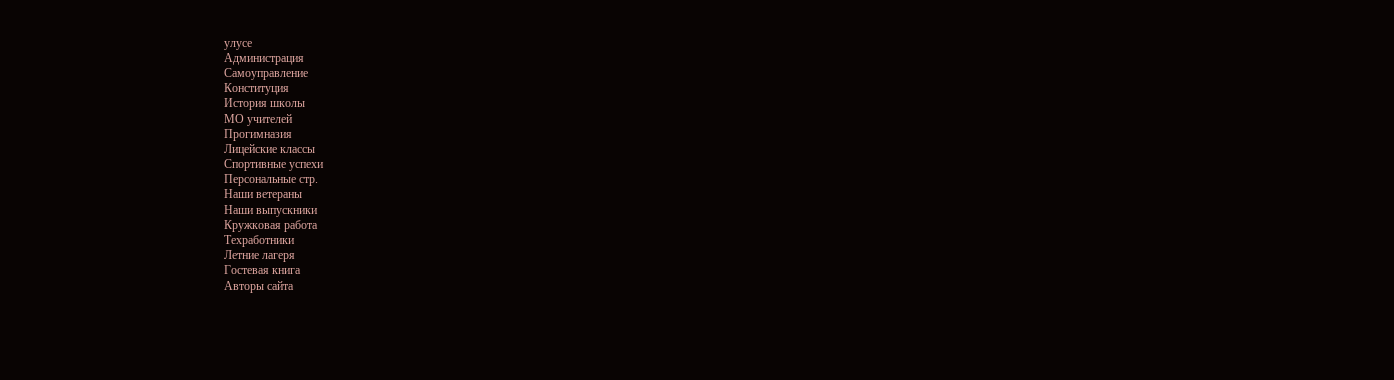улусе
Администрация
Самоуправление
Конституция
История школы
МО учителей
Прогимназия
Лицейские классы
Спортивные успехи
Персональные стр.
Наши ветераны
Наши выпускники
Кружковая работа
Техработники
Летние лагеря
Гостевая книга
Авторы сайта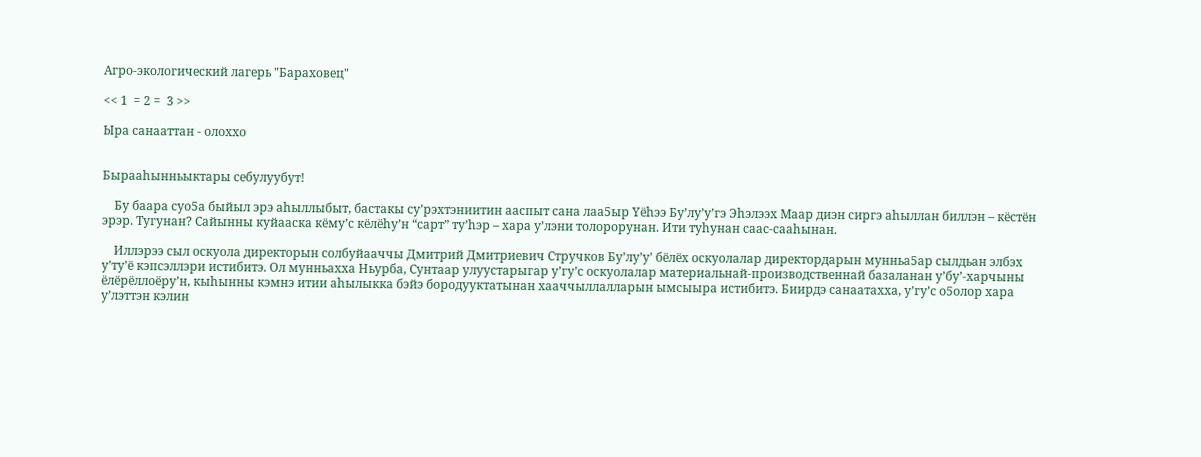Агро-экологический лагерь "Бараховец"

<< 1  = 2 =  3 >>

Ыра санааттан - олоххо


Бырааhынньыктары себулуубут!

    Бу баара суо5а быйыл эрэ аhыллыбыт, бастакы су’рэхтэниитин ааспыт сана лаа5ыр Yёhээ Бу’лу’у’гэ Эhэлээх Маар диэн сиргэ аhыллан биллэн – кёстён эрэр. Тугунан? Сайынны куйааска кёму’с кёлёhу’н “сарт” ту’hэр – хара у’лэни толорорунан. Ити туhунан саас-сааhынан.

    Иллэрээ сыл оскуола директорын солбуйааччы Дмитрий Дмитриевич Стручков Бу’лу’у’ бёлёх оскуолалар директордарын мунньа5ар сылдьан элбэх у’ту’ё кэпсэллэри истибитэ. Ол мунньахха Ньурба, Сунтаар улуустарыгар у’гу’с оскуолалар материальнай-производственнай базаланан у’бу’-харчыны ёлёрёллоёру’н, кыhынны кэмнэ итии аhылыкка бэйэ бородууктатынан хааччыллалларын ымсыыра истибитэ. Биирдэ санаатахха, у’гу’с о5олор хара у’лэттэн кэлин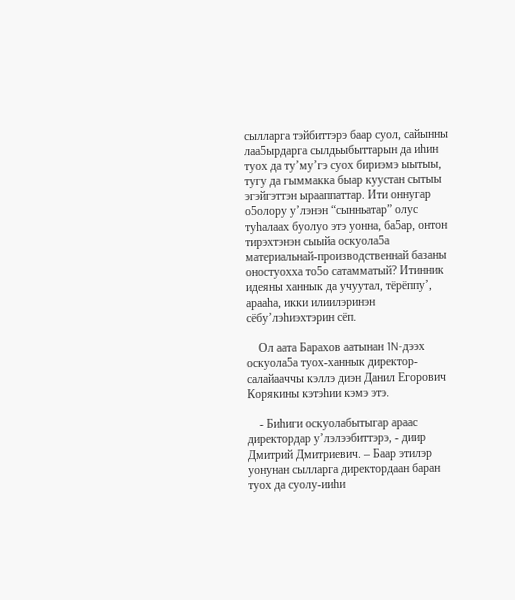сылларга тэйбиттэрэ баар суол, сайынны лаа5ырдарга сылдьыбыттарын да иhин туох да ту’му’гэ суох бириэмэ ыытыы, тугу да гыммакка быар куустан сытыы эгэйгэттэн ырааппаттар. Ити оннугар о5олору у’лэнэн “сынньатар” олус туhалаах буолуо этэ уонна, ба5ар, онтон тирэхтэнэн сыыйа оскуола5а материальнай-производственнай базаны оностуохха то5о сатамматый? Итинник идеяны ханнык да учуутал, тёрёппу’, арааhа, икки илиилэринэн сёбу’лэhиэхтэрин сёп.

    Ол аата Барахов аатынан 1N-дээх оскуола5а туох-ханнык директор-салайааччы кэллэ диэн Данил Егорович Корякины кэтэhии кэмэ этэ.

    - Биhиги оскуолабытыгар араас директордар у’лэлээбиттэрэ, - диир Дмитрий Дмитриевич. – Баар этилэр уонунан сылларга директордаан баран туох да суолу-ииhи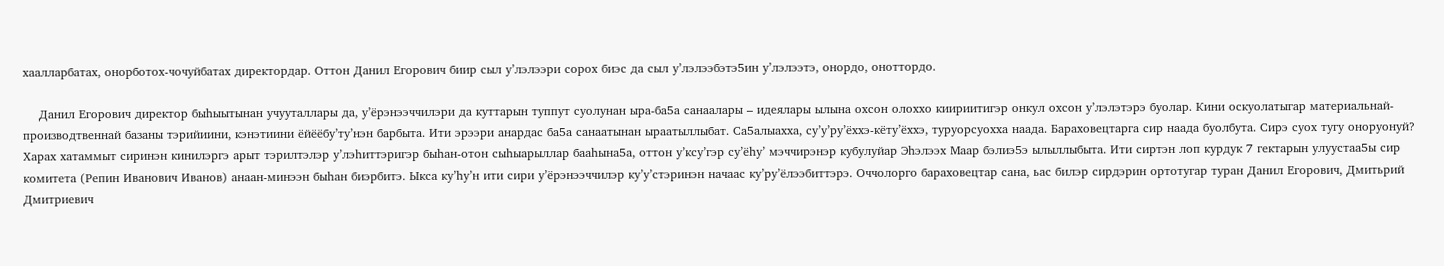хаалларбатах, онорботох-чочуйбатах директордар. Оттон Данил Егорович биир сыл у’лэлээри сорох биэс да сыл у’лэлээбэтэ5ин у’лэлээтэ, онордо, оноттордо.

    Данил Егорович директор быhыытынан учууталлары да, у’ёрэнээччилэри да куттарын туппут суолунан ыра-ба5а санаалары – идеялары ылына охсон олоххо киириитигэр онкул охсон у’лэлэтэрэ буолар. Кини оскуолатыгар материальнай-производтвеннай базаны тэрийиини, кэнэтиини ёйёёбу’ту’нэн барбыта. Ити эрээри анардас ба5а санаатынан ыраатыллыбат. Са5алыахха, су’у’ру’ёххэ-кёту’ёххэ, туруорсуохха наада. Бараховецтарга сир наада буолбута. Сирэ суох тугу оноруонуй? Харах хатаммыт сиринэн кинилэргэ арыт тэрилтэлэр у’лэhиттэригэр быhан-отон сыhыарыллар бааhына5а, оттон у’ксу’гэр су’ёhу’ мэччирэнэр кубулуйар Эhэлээх Маар бэлиэ5э ылыллыбыта. Ити сиртэн лоп курдук 7 гектарын улуустаа5ы сир комитета (Репин Иванович Иванов) анаан-минээн быhан биэрбитэ. Ыкса ку’hу’н ити сири у’ёрэнээччилэр ку’у’стэринэн начаас ку’ру’ёлээбиттэрэ. Оччолорго бараховецтар сана, ьас билэр сирдэрин ортотугар туран Данил Егорович, Дмитьрий Дмитриевич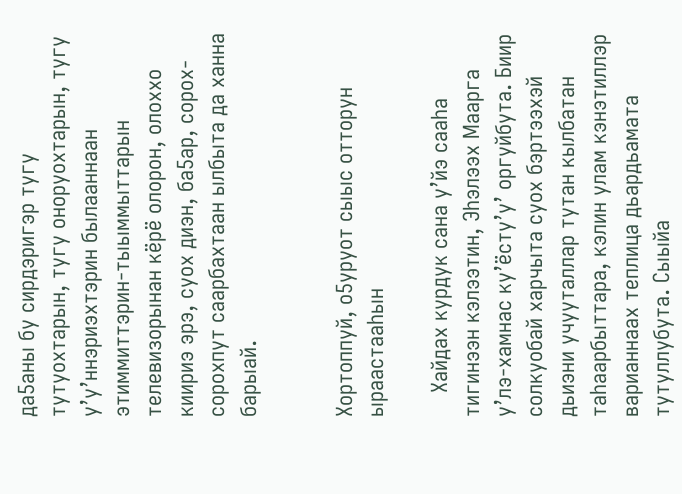да5аны бу сирдэригэр тугу тутуохтарын, тугу оноруохтарын, тугу у’у’ннэриэхтэрин былааннаан этиммиттэрин-тыыммыттарын телевизорынан кёрё олорон, олоххо киириэ эрэ, суох диэн, ба5ар, сорох-сорохпут саарбахтаан ылбыта да ханна барыай.


Хортоппуй, о5уруот сыыс отторун ыраастааhын

    Хайдах курдук сана у’йэ сааhа тигинээн кэлээтин, Эhэлээх Маарга у’лэ-хамнас ку’ёсту’у’ оргуйбута. Биир солкуобай харчыта суох бэртээхэй дьиэни учууталлар тутан кылбатан таhаарбыттара, кэлин улам кэнэтиллэр варианнаах теплица дьардьамата тутуллубута. Сыыйа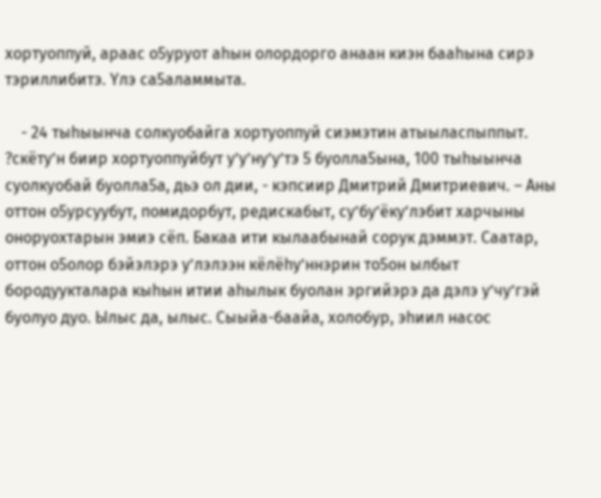хортуоппуй, араас о5уруот аhын олордорго анаан киэн бааhына сирэ тэриллибитэ. Yлэ са5аламмыта.

    - 24 тыhыынча солкуобайга хортуоппуй сиэмэтин атыыласпыппыт. ?скёту’н биир хортуоппуйбут у’у’ну’у’тэ 5 буолла5ына, 100 тыhыынча суолкуобай буолла5а, дьэ ол дии, - кэпсиир Дмитрий Дмитриевич. – Аны оттон о5урсуубут, помидорбут, редискабыт, су’бу’ёку’лэбит харчыны оноруохтарын эмиэ сёп. Бакаа ити кылаабынай сорук дэммэт. Саатар, оттон о5олор бэйэлэрэ у’лэлээн кёлёhу’ннэрин то5он ылбыт бородуукталара кыhын итии аhылык буолан эргийэрэ да дэлэ у’чу’гэй буолуо дуо. Ылыс да, ылыс. Сыыйа-баайа, холобур, эhиил насос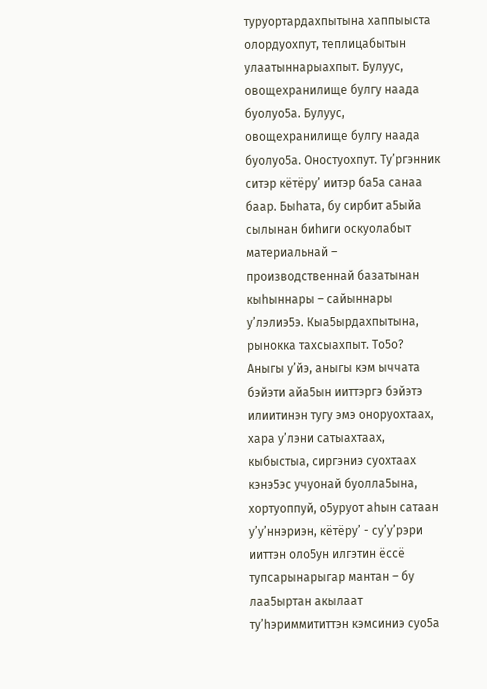туруортардахпытына хаппыыста олордуохпут, теплицабытын улаатыннарыахпыт. Булуус, овощехранилище булгу наада буолуо5а. Булуус, овощехранилище булгу наада буолуо5а. Оностуохпут. Ту’ргэнник ситэр кётёру’ иитэр ба5а санаа баар. Быhата, бу сирбит а5ыйа сылынан биhиги оскуолабыт материальнай – производственнай базатынан кыhыннары – сайыннары у’лэлиэ5э. Кыа5ырдахпытына, рынокка тахсыахпыт. То5о? Аныгы у’йэ, аныгы кэм ыччата бэйэти айа5ын ииттэргэ бэйэтэ илиитинэн тугу эмэ оноруохтаах, хара у’лэни сатыахтаах, кыбыстыа, сиргэниэ суохтаах кэнэ5эс учуонай буолла5ына, хортуоппуй, о5уруот аhын сатаан у’у’ннэриэн, кётёру’ - су’у’рэри ииттэн оло5ун илгэтин ёссё тупсарынарыгар мантан – бу лаа5ыртан акылаат ту’hэриммититтэн кэмсиниэ суо5а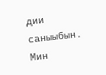дии саныыбын. Мин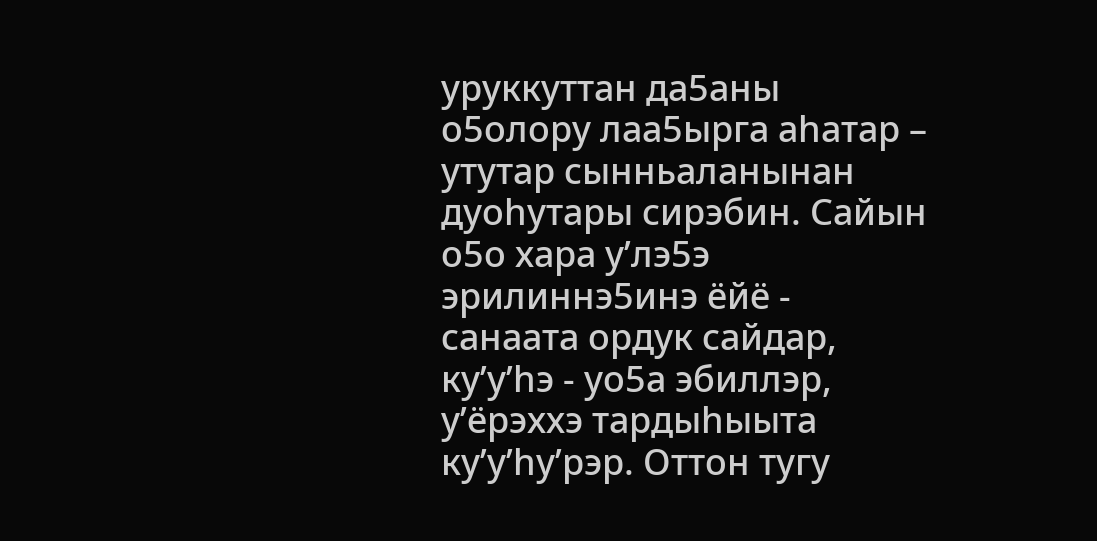уруккуттан да5аны о5олору лаа5ырга аhатар – утутар сынньаланынан дуоhутары сирэбин. Сайын о5о хара у’лэ5э эрилиннэ5инэ ёйё - санаата ордук сайдар, ку’у’hэ - уо5а эбиллэр, у’ёрэххэ тардыhыыта ку’у’hу’рэр. Оттон тугу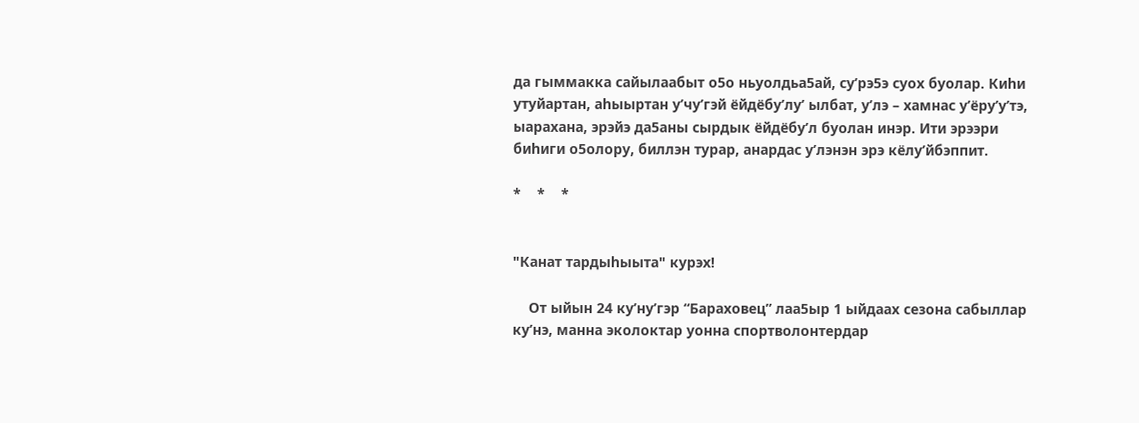да гыммакка сайылаабыт о5о ньуолдьа5ай, су’рэ5э суох буолар. Киhи утуйартан, аhыыртан у’чу’гэй ёйдёбу’лу’ ылбат, у’лэ – хамнас у’ёру’у’тэ, ыарахана, эрэйэ да5аны сырдык ёйдёбу’л буолан инэр. Ити эрээри биhиги о5олору, биллэн турар, анардас у’лэнэн эрэ кёлу’йбэппит.

*    *    *


"Канат тардыhыыта" курэх!

    От ыйын 24 ку’ну’гэр “Бараховец” лаа5ыр 1 ыйдаах сезона сабыллар ку’нэ, манна эколоктар уонна спортволонтердар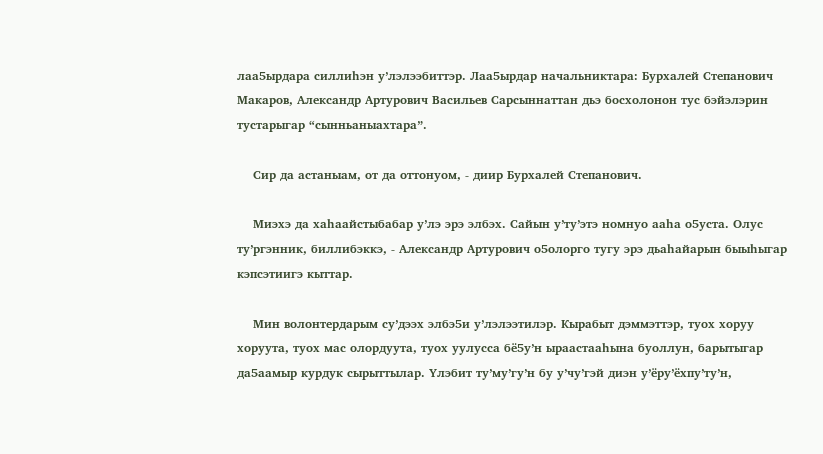лаа5ырдара силлиhэн у’лэлээбиттэр. Лаа5ырдар начальниктара: Бурхалей Степанович Макаров, Александр Артурович Васильев Сарсыннаттан дьэ босхолонон тус бэйэлэрин тустарыгар “сынньаныахтара”.

    Сир да астаныам, от да оттонуом, - диир Бурхалей Степанович.

    Миэхэ да хаhаайстыбабар у’лэ эрэ элбэх. Сайын у’ту’этэ номнуо ааhа о5уста. Олус ту’ргэнник, биллибэккэ, - Александр Артурович о5олорго тугу эрэ дьаhайарын быыhыгар кэпсэтиигэ кыттар.

    Мин волонтердарым су’дээх элбэ5и у’лэлээтилэр. Кырабыт дэммэттэр, туох хоруу хоруута, туох мас олордуута, туох уулусса бё5у’н ыраастааhына буоллун, барытыгар да5аамыр курдук сырыттылар. Yлэбит ту’му’гу’н бу у’чу’гэй диэн у’ёру’ёхпу’ту’н,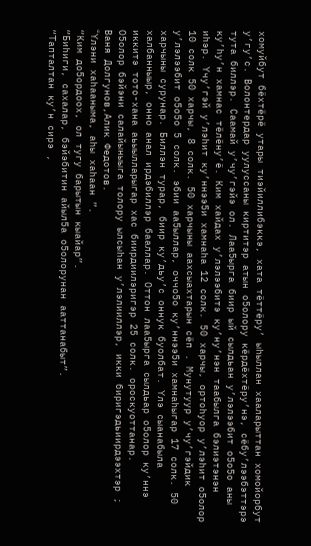хомуйбут бёхтёрё утары тиэйиллибэккэ, хата тёттёру’ ыhыллан хааларыттан хомойорбут у’гу’с. Волонтердар уулуссаны киртитэр атын о5олору кёрдёхтёру’нэ, сёбу’лээбэттэрэ тута биллэр. Саамай у’чу’гэйэ ол. Лаа5ырга биир ый сылдьан у’лэлээбит о5о5о аны ку’hу’н хамнас тёлёну’ё. Ким хайдах у’лэлээбитэ ку’ну’нэн таабылга бэлиэтэнэн иhэр. Yчу’гэй у’лэhит ку’ннээ5и хамнаhа 12 солк. 50 харчы, ортоhуор у’лэhит о5олор 10 солк 50 харчы, 8 солк. 50 харчыны аахсыахтарын сёп . Мунутуур у’чу’гэйдик у’лэлээбит о5о5о 5 солк. эбии аа5ыллар, оччо5о ку’ннээ5и хамнаhыгар 17 солк. 50 харчыны сурунар. Биллэн турар, биир ку’дьу’с оннук буолбат. Yлэ сыанабыла халбанныыр, онно анал ирдэбиллэр бааллар. Оттон лаа5ырга сылдьар о5олор ку’ннэ иккитэ тото-хана аьыылларыгар хас биирдиилэригэр 25 солк. ороскуоттанар.
О5олор бэйэни салайыныыга толору ылсыhан у’лэлииллэр, икки биригэдьиирдээхтэр ; Ваня Долгунов,Алик Федотов.
“Yлэни хаhааныма, аhы хаhаан ”.
“Ким до5ордоох, ол тугу барытын кыайар”.
“Биhиги, сахалар, бэйэбитин айыл5а о5олорунан ааттанабыт”.
“Тапталтан ку’н сирэ ,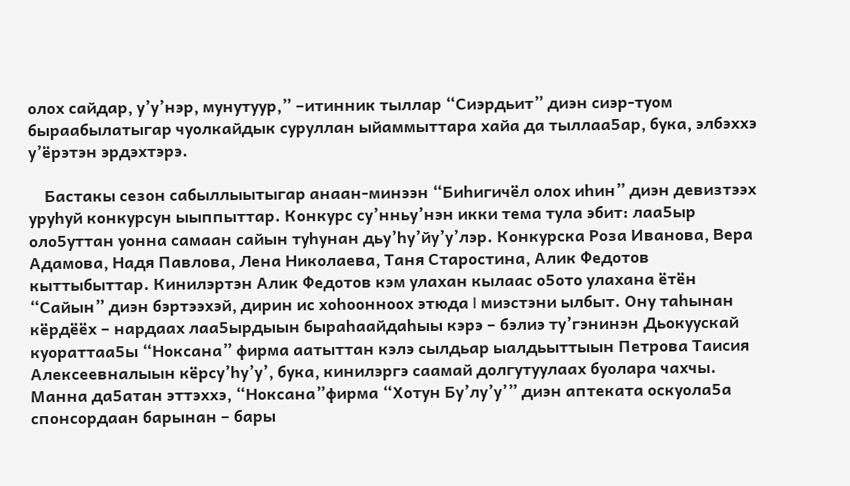олох сайдар, у’у’нэр, мунутуур,” –итинник тыллар “Сиэрдьит” диэн сиэр-туом быраабылатыгар чуолкайдык суруллан ыйаммыттара хайа да тыллаа5ар, бука, элбэххэ у’ёрэтэн эрдэхтэрэ.

    Бастакы сезон сабыллыытыгар анаан-минээн “Биhигичёл олох иhин” диэн девизтээх уруhуй конкурсун ыыппыттар. Конкурс су’нньу’нэн икки тема тула эбит: лаа5ыр оло5уттан уонна самаан сайын туhунан дьу’hу’йу’у’лэр. Конкурска Роза Иванова, Вера Адамова, Надя Павлова, Лена Николаева, Таня Старостина, Алик Федотов кыттыбыттар. Кинилэртэн Алик Федотов кэм улахан кылаас о5ото улахана ётён “Сайын” диэн бэртээхэй, дирин ис хоhоонноох этюда I миэстэни ылбыт. Ону таhынан кёрдёёх – нардаах лаа5ырдыын быраhаайдаhыы кэрэ – бэлиэ ту’гэнинэн Дьокуускай куораттаа5ы “Ноксана” фирма аатыттан кэлэ сылдьар ыалдьыттыын Петрова Таисия Алексеевналыын кёрсу’hу’у’, бука, кинилэргэ саамай долгутуулаах буолара чахчы. Манна да5атан эттэххэ, “Ноксана”фирма “Хотун Бу’лу’у’” диэн аптеката оскуола5а спонсордаан барынан – бары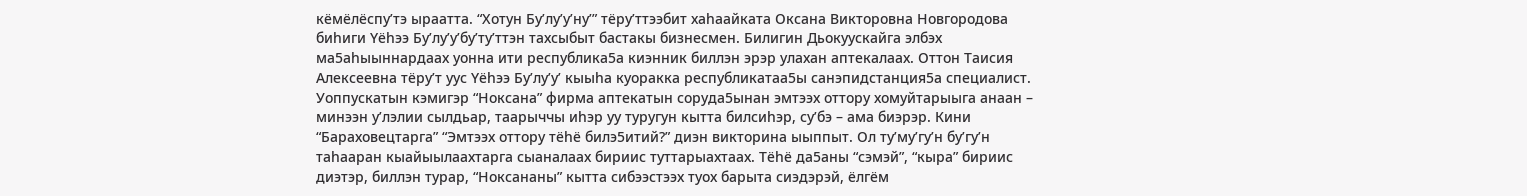кёмёлёспу’тэ ыраатта. “Хотун Бу’лу’у’ну’” тёру’ттээбит хаhаайката Оксана Викторовна Новгородова биhиги Yёhээ Бу’лу’у’бу’ту’ттэн тахсыбыт бастакы бизнесмен. Билигин Дьокуускайга элбэх ма5аhыыннардаах уонна ити республика5а киэнник биллэн эрэр улахан аптекалаах. Оттон Таисия Алексеевна тёру’т уус Yёhээ Бу’лу’у’ кыыhа куоракка республикатаа5ы санэпидстанция5а специалист. Уоппускатын кэмигэр “Ноксана” фирма аптекатын соруда5ынан эмтээх оттору хомуйтарыыга анаан – минээн у’лэлии сылдьар, таарыччы иhэр уу туругун кытта билсиhэр, су’бэ – ама биэрэр. Кини “Бараховецтарга” “Эмтээх оттору тёhё билэ5итий?” диэн викторина ыыппыт. Ол ту’му’гу’н бу’гу’н таhааран кыайыылаахтарга сыаналаах бириис туттарыахтаах. Тёhё да5аны “сэмэй”, “кыра” бириис диэтэр, биллэн турар, “Ноксананы” кытта сибээстээх туох барыта сиэдэрэй, ёлгём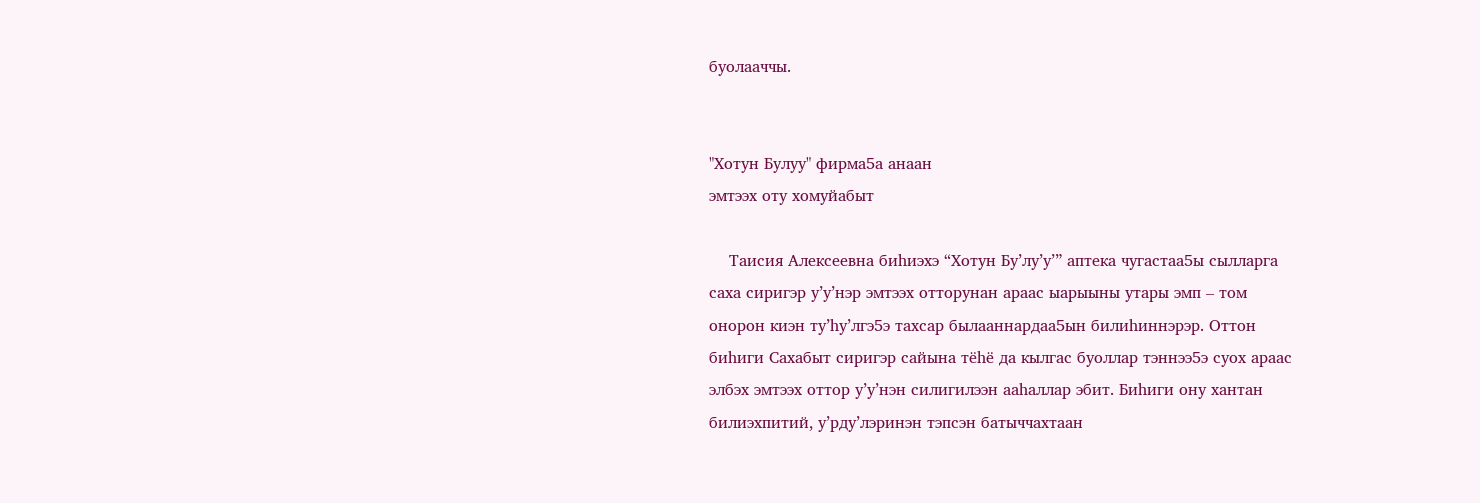буолааччы.


"Хотун Булуу" фирма5а анаан
эмтээх оту хомуйабыт

    Таисия Алексеевна биhиэхэ “Хотун Бу’лу’у’” аптека чугастаа5ы сылларга саха сиригэр у’у’нэр эмтээх отторунан араас ыарыыны утары эмп – том онорон киэн ту’hу’лгэ5э тахсар былааннардаа5ын билиhиннэрэр. Оттон биhиги Сахабыт сиригэр сайына тёhё да кылгас буоллар тэннээ5э суох араас элбэх эмтээх оттор у’у’нэн силигилээн ааhаллар эбит. Биhиги ону хантан билиэхпитий, у’рду’лэринэн тэпсэн батыччахтаан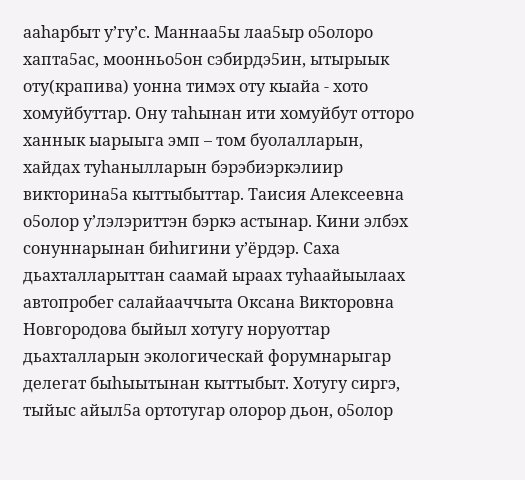ааhарбыт у’гу’с. Маннаа5ы лаа5ыр о5олоро хапта5ас, моонньо5он сэбирдэ5ин, ытырыык оту(крапива) уонна тимэх оту кыайа - хото хомуйбуттар. Ону таhынан ити хомуйбут отторо ханнык ыарыыга эмп – том буолалларын, хайдах туhанылларын бэрэбиэркэлиир викторина5а кыттыбыттар. Таисия Алексеевна о5олор у’лэлэриттэн бэркэ астынар. Кини элбэх сонуннарынан биhигини у’ёрдэр. Саха дьахталларыттан саамай ыраах туhаайыылаах автопробег салайааччыта Оксана Викторовна Новгородова быйыл хотугу норуоттар дьахталларын экологическай форумнарыгар делегат быhыытынан кыттыбыт. Хотугу сиргэ, тыйыс айыл5а ортотугар олорор дьон, о5олор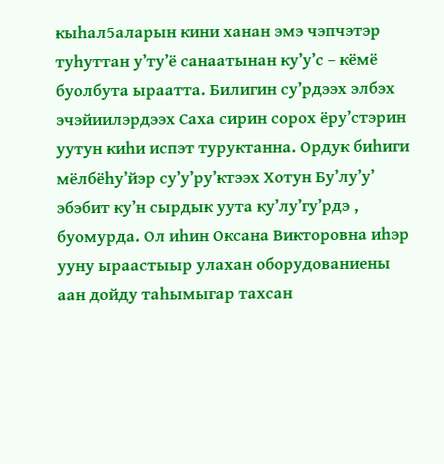кыhал5аларын кини ханан эмэ чэпчэтэр туhуттан у’ту’ё санаатынан ку’у’с – кёмё буолбута ыраатта. Билигин су’рдээх элбэх эчэйиилэрдээх Саха сирин сорох ёру’стэрин уутун киhи испэт туруктанна. Ордук биhиги мёлбёhу’йэр су’у’ру’ктээх Хотун Бу’лу’у’ эбэбит ку’н сырдык уута ку’лу’гу’рдэ , буомурда. Ол иhин Оксана Викторовна иhэр ууну ыраастыыр улахан оборудованиены аан дойду таhымыгар тахсан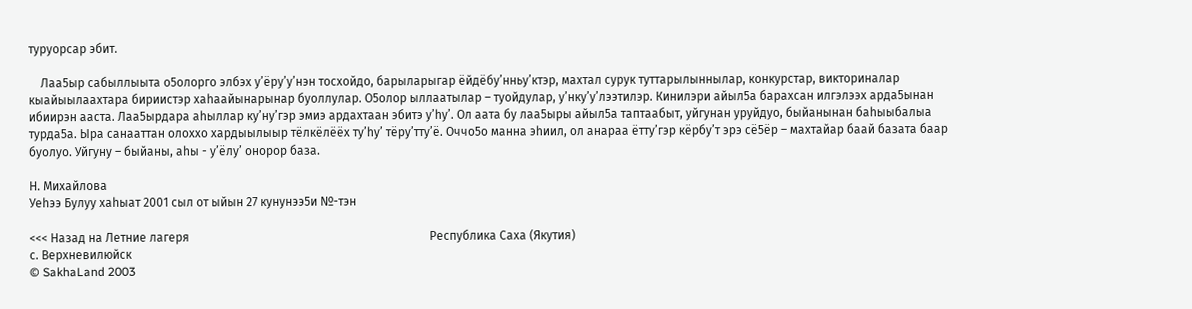туруорсар эбит.

    Лаа5ыр сабыллыыта о5олорго элбэх у’ёру’у’нэн тосхойдо, барыларыгар ёйдёбу’нньу’ктэр, махтал сурук туттарылыннылар, конкурстар, викториналар кыайыылаахтара бириистэр хаhаайынарынар буоллулар. О5олор ыллаатылар – туойдулар, у’нку’у’лээтилэр. Кинилэри айыл5а барахсан илгэлээх арда5ынан ибиирэн ааста. Лаа5ырдара аhыллар ку’ну’гэр эмиэ ардахтаан эбитэ у’hу’. Ол аата бу лаа5ыры айыл5а таптаабыт, уйгунан уруйдуо, быйанынан баhыыбалыа турда5а. Ыра санааттан олоххо хардыылыыр тёлкёлёёх ту’hу’ тёру’тту’ё. Оччо5о манна эhиил, ол анараа ётту’гэр кёрбу’т эрэ сё5ёр – махтайар баай базата баар буолуо. Уйгуну – быйаны, аhы - у’ёлу’ онорор база.

Н. Михайлова
Уеhээ Булуу хаhыат 2001 сыл от ыйын 27 кунунээ5и №-тэн

<<< Назад на Летние лагеря                                                                                Республика Саха (Якутия)
с. Верхневилюйск
© SakhaLand 2003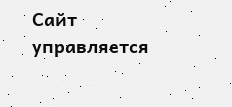Сайт управляется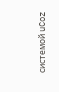системой uCoz